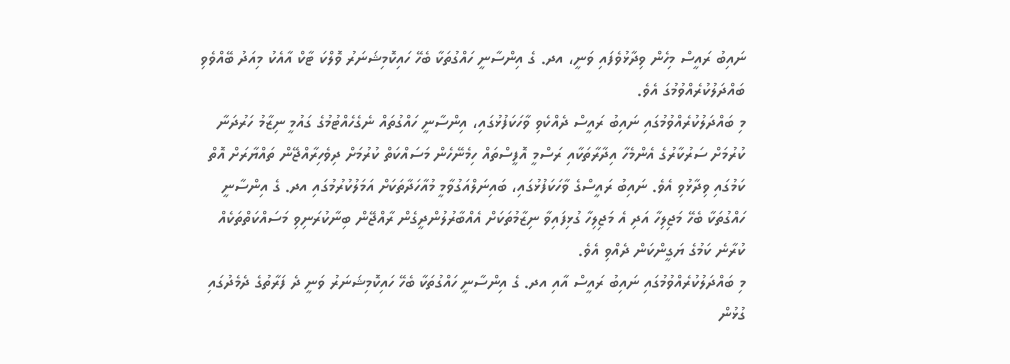ނައިބު ރައީސް މިހެން ވިދާޅުވެފައި ވަނީ، އދ. ގެ އިންސާނީ ހައްގުތަކާ ބެހޭ ހައިކޮމިޝަނަރު ވޮލްކަ ޓާކް އާއެކު މިއަދު ބޭއްވެވި ބައްދަލުކުރެއްވުމުގަ އެވެ.
މި ބައްދަލުކުރެއްވުމުގައި ނައިބު ރައީސް ދެއްކެވި ވާހަކަފުޅުގައި، އިންސާނީ ހައްގުތައް ނެގެހެއްޓުމުގެ ގައުމީ ނިޒާމު ހަރުދަނާ ކުރުމަށް ސަރުކާރުގެ އެންމެހާ އިދާރާތަކާއި ރަސްމީ އޮފީސްތައް ހިމެނޭހެން މަސައްކަތް ކުރުމަށް ދިވެހިރާއްޖޭން ތައްޔާރަށް އޮތް ކަމުގައި ވިދާޅުވި އެވެ. ނައިބު ރައީސްގެ ވާހަކަފުޅުގައި، ބައިނަލްއަގުވާމީ މުއާހަދާތަކަށް އަމަލުކުރުމުގައި އދ. ގެ އިންސާނީ ހައްގުތަކާ ބެހޭ މަޖިލިހާ އަދި އެ މަޖިލިހާ ގުޅިފައިވާ ނިޒާމުތަކަށް އެއްބާރުލުންދީގެން ރާއްޖޭން ބިނާކުރަނިވި މަސައްކަތްތަކެއް ކުރާނެ ކަމުގެ ޔަގީންކަން ދެއްވި އެވެ.
މި ބައްދަލުކުރެއްވުމުގައި ނައިބު ރައީސް އާއި އދ. ގެ އިންސާނީ ހައްގުތަކާ ބެހޭ ހައިކޮމިޝަނަރު ވަނީ ދެ ފަރާތުގެ ދެމެދުގައި ގުޅުން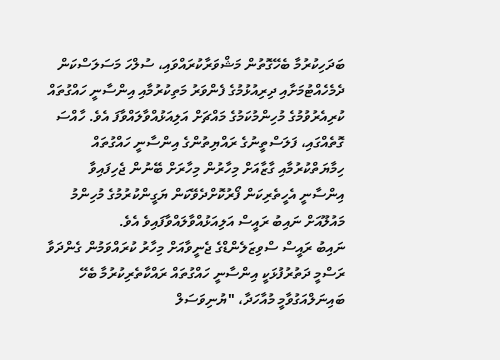ބަދަހިކުރުމާ ބެހޭގޮތުން މަޝްވަރާކުރައްވައި، ސުލްހަ މަސަލަސްކަން ދެމެހެއްޓުމަށާއި ދިރިއުޅުމުގެ ފެންވަރު މަތިކުރުމާއި އިންސާނީ ހައްގުތައް ކުރިއެރުވުމުގެ މުހިންމުކަމުގެ މައްޗަށް އަލިއަޅުއްވާލައްވާފަ އެވެ. ހާއްސަ ގޮތެއްގައި، ފަލަސްތީނުގެ ރައްޔިތުންގެ އިންސާނީ ހައްގުތައް ހިމާޔަތްކުރުމާއި ގާޒާއަށް މިހާރުން މިހާރަށް ބޭނުން ޖެހިފައިވާ އިންސާނީ އެހީތެރިކަން ފޯރުކޮށްދެވޭކަން ޔަގީންކުރުމުގެ މުހިންމު މައުލޫއަށް ނައިބު ރައީސް އަލިއަޅުއްވާލައްވާފައިވެ އެވެ.
ނައިބު ރައީސް ސްވިޒަލެންޑްގެ ޖެނީވާއަށް މިހާރު ކުރައްވަމުން ގެންދަވާ ރަސްމީ ދަތުރުފުޅަކީ އިންސާނީ ހައްގުތައް ރައްކާތެރިކުރުމާ ބެހޭ ބައިނަލްއަގުވާމީ މުއާހަދާ، "ޔުނިވަސަލް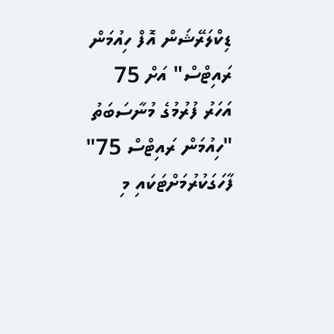ޑިކްލަރޭޝަން އޮފް ހިއުމަން ރައިޓްސް" އަށް 75 އަހަރު ފުރުމުގެ މުނާސަބަތު "ހިއުމަން ރައިޓްސް 75" ފާހަގަކުރުމަށްޓަކައި މި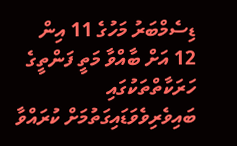ޑިސެމްބަރު މަހުގެ 11 އިން 12 އަށް ބާއްވާ މަތީ ފަންތީގެ ހަރަކާތްތަކުގައި ބައިވެރިވެވަޑައިގަތުމަށް ކުރައްވާ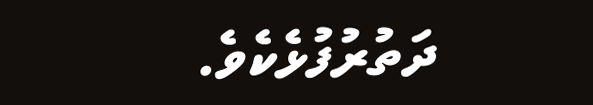ދަތުރުފުޅެކެވެ.